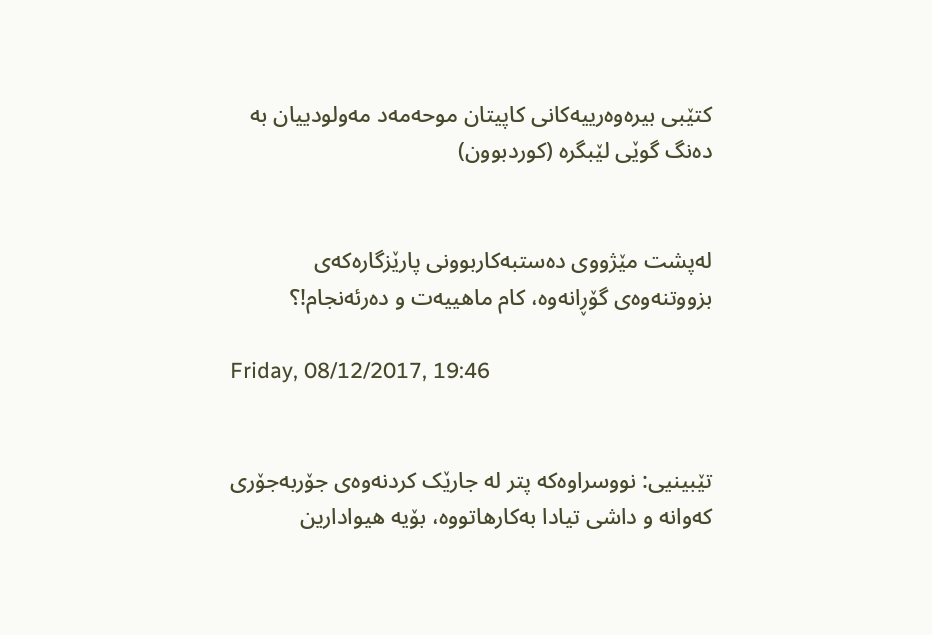کتێبی بیرەوەرییەکانی کاپیتان موحەمەد مەولودییان بە دەنگ گوێی لێبگرە (کوردبوون)


له‌پشت مێژووى ده‌ستبه‌کاربوونى پارێزگاره‌که‌ى بزووتنه‌وه‌ى گۆڕانه‌وه‌، کام ماهییەت و ده‌رئه‌نجام!؟

Friday, 08/12/2017, 19:46


تێبینیى: نووسراوه‌که‌ پتر له‌ جارێک کردنه‌وه‌ى جۆربه‌جۆرى کەوانە و داشى تیادا به‌کارهاتووه‌، بۆیه‌ هیوادارین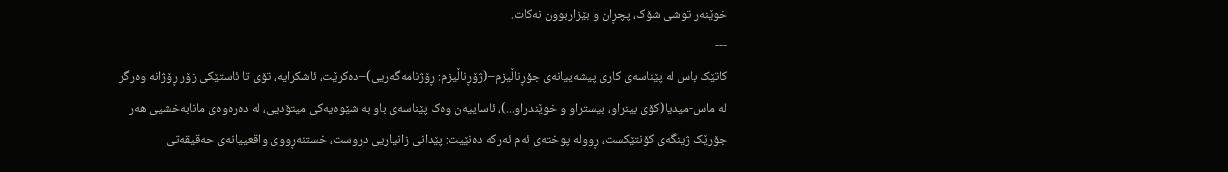خوێنه‌ر توشى شۆک، پچڕان و بێزاربوون نه‌کات.
---
کاتێک باس له‌ پێناسەی کارى پیشه‌ییانه‌ى جۆڕناڵیزم–(ژۆڕناڵیزم: ڕۆژنامه‌گه‌ریى)–ده‌کرێت، ئاشکرایه‌، تۆى تا ئاستێکى زۆر ڕۆژانه‌ وه‌رگر له‌ ماس-میدیا(کۆى بینراو، بیستراو و خوێندراو...)، ئاساییه‌ن وه‌ک پێناسەی باو به‌ شێوه‌یه‌کى میتۆدیى، له‌ ده‌ره‌وه‌ى مانابه‌خشیى هه‌ر جۆرێک ژینگه‌ى کۆنتێکست، ڕووله‌ پوخته‌ى ئه‌م ئه‌رکه ده‌نێیت‌: پێدانى زانیاریى دروست، خستنه‌ڕووى واقعییانه‌ى حه‌قیقه‌تى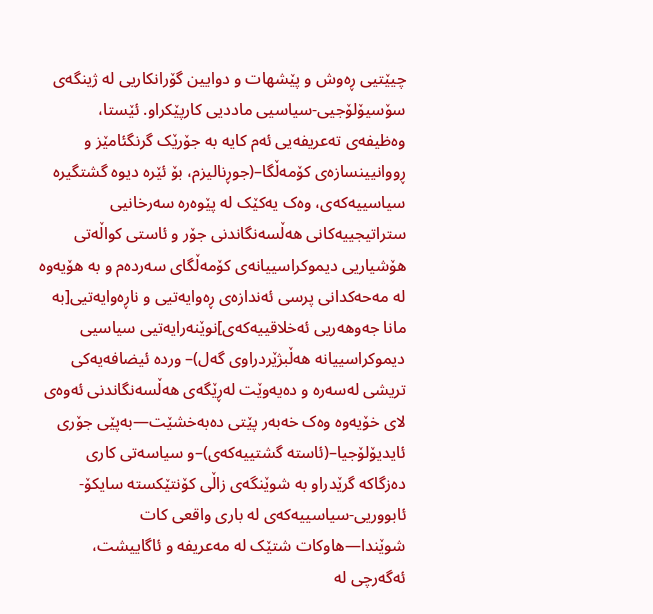چیێتیى ڕه‌وش و پێشهات و دوایین گۆرانکاریى له‌ ژینگه‌ى سۆسیۆلۆجیى-سیاسیى ماددیى کارپێکراو. ئێستا، وه‌ظیفه‌ى ته‌عریفه‌یى ئه‌م کایه‌ به‌ جۆرێک گرنگئامێز و ڕووانیینسازه‌ى کۆمه‌ڵگا–(جوڕنالیزم، بۆ ئێره‌ دیوه‌ گشتگیره‌ سیاسییه‌که‌ى، وه‌ک یه‌کێک له‌ پێوه‌ره‌ سه‌رخانیى ستراتیجییه‌کانى هه‌ڵسه‌نگاندنى جۆر و ئاستى کواڵه‌تى هۆشیاریى دیموکراسییانه‌ى کۆمه‌ڵگاى سه‌رده‌م و به‌ هۆیه‌وه‌ له‌ مه‌حه‌کدانى پرسى ئه‌ندازه‌ى ڕه‌وایه‌تیى و ناڕه‌وایه‌تیى[به‌ مانا جه‌وهه‌ریى ئه‌خلاقییه‌که‌ى]نوێنه‌رایه‌تیى سیاسیى دیموکراسییانه‌ هه‌ڵبژێردراوى گه‌ل)– ورده‌ ئیضافه‌یه‌کى تریشى له‌سه‌ره‌ و ده‌یه‌وێت له‌ڕێگه‌ى هه‌ڵسه‌نگاندنى ئه‌وه‌ى لاى خۆیه‌وه‌ وه‌ک خه‌به‌ر پێتى ده‌به‌خشێت—به‌پێى جۆرى ئایدیۆلۆجیا–(ئاسته‌ گشتییه‌که‌ى)–و سیاسه‌تى کارى ده‌زگاکه‌ گرێدراو به‌ شوێنگه‌ى زاڵى کۆنتێکسته‌ سایکۆ-ئابووریى-سیاسییه‌که‌ى له‌ بارى واقعى کات شوێندا—هاوکات شتێک له‌ مه‌عریفه‌ و ئاگاییشت، ئه‌گه‌رچى له‌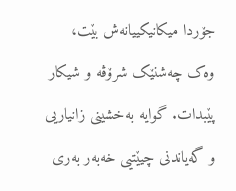جۆردا میکانیکییانه‌ش بێت، وه‌ک چه‌شنێک شرۆڤه‌ و شیکار پێبدات. گوایه‌ به‌خشینى زانیاریى و گه‌یاندنى چیێتیى خه‌به‌ر به‌رى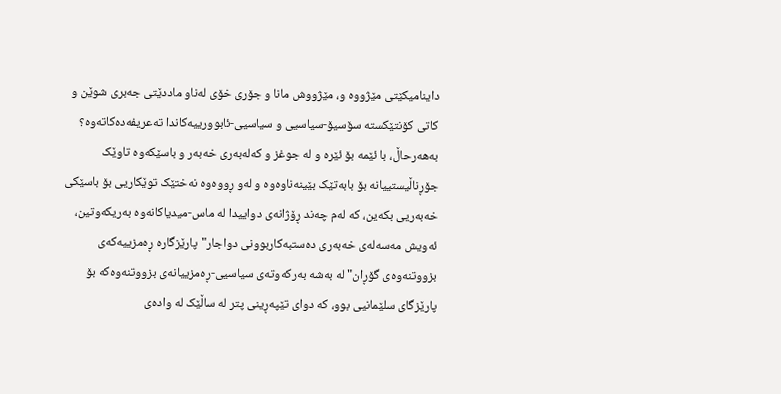داینامیکێتى مێژووه‌ و، مێژووش مانا و جۆرى خۆى له‌ناو ماددێتى جه‌برى شوێن و کاتى کۆنتێکسته‌ سۆسیۆ-سیاسیى و سیاسیى-ئابوورییه‌کاندا ته‌عریفه‌ده‌کاته‌وه‌؟ به‌هه‌رحاڵ، با ئێمه‌ بۆ ئێره‌ و له‌ جوغز و که‌له‌به‌رى خه‌به‌ر و باسێکه‌وه‌ تاوێک جۆڕناڵیستییانه‌ بۆ بابه‌تێک بێینه‌ناوه‌وه‌ و له‌و ڕووه‌وه‌ نه‌ختێک توێکاریى بۆ باسێکى خه‌به‌ریى بکه‌ین، که‌ له‌م چه‌ند ڕۆژانه‌ى دواییدا له‌ ماس-میدیاکانه‌وه‌‌ به‌ریکه‌وتین، ئه‌ویش مه‌سه‌له‌ى خه‌به‌رى ده‌ستبه‌کاربوونى دواجار"پارێزگاره‌ ڕه‌مزییه‌که‌ى بزووتنه‌وه‌ى گۆڕان" له‌ به‌شه‌ به‌رکه‌وته‌ى سیاسیى-ڕه‌مزییانه‌ى بزووتنه‌وه‌که‌ بۆ پارێزگاى سلێمانیى بوو، که‌ دواى تێپه‌ڕینى پتر له‌ ساڵێک له‌ واده‌ى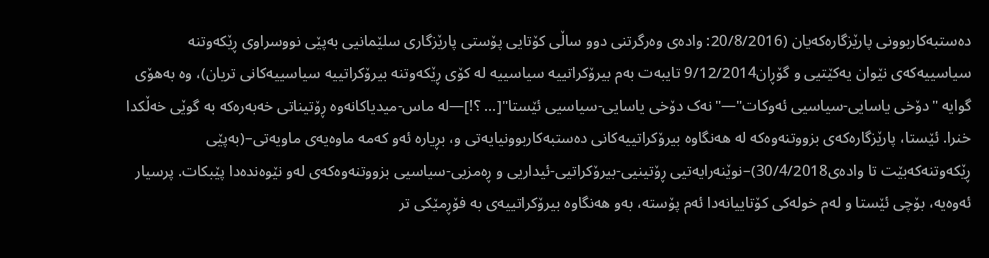ده‌ستبه‌کاربوونى پارێزگاره‌که‌یان (20/8/2016: واده‌ى وه‌رگرتنى دوو ساڵى کۆتایى پۆستى پارێزگارى سلێمانیى به‌پێى نووسراوى ڕێکه‌وتنه‌ سیاسییه‌که‌ى نێوان یه‌کێتیى و گۆڕان9/12/2014 تایبه‌ت به‌م بیرۆکراتییه‌ سیاسییه‌ له‌ کۆى ڕێکه‌وتنه‌ بیرۆکراتییه‌ سیاسییه‌کانى تریان)، وه‌ به‌هۆى گوایه‌ "دۆخى یاسایى-سیاسیى ئه‌وکات"—"نه‌ک دۆخى یاسایى-سیاسیى ئێستا"[... ؟!]—له‌ ماس-میدیاکانه‌وه‌ ڕۆتیناتى خه‌به‌ره‌که‌ به‌ گوێى خه‌ڵکدا خنرا. ئێستا، پارێزگاره‌که‌ى بزووتنه‌وه‌که‌ له‌ هه‌نگاوه‌ بیرۆکراتییه‌کانى ده‌ستبه‌کاربوونیایه‌تى و، بڕیاره‌ ئه‌و که‌مه‌ ماوه‌یه‌ى ماویه‌تى–(به‌پێى ڕێکه‌وتنه‌که‌بێت تا واده‌ى30/4/2018)–نوێنه‌رایه‌تیى ڕۆتینیى-بیرۆکراتیى-ئیداریى و ڕه‌مزیى-سیاسیى بزووتنه‌وه‌که‌ى له‌و نێوه‌نده‌دا پێبکات. پرسیار ئه‌وه‌یه‌، بۆچى ئێستا و له‌م خوله‌کى کۆتاییانه‌دا ئه‌م پۆسته‌، به‌و هه‌نگاوه‌‌ بیرۆکراتییه‌ى به‌ فۆڕمێکى تر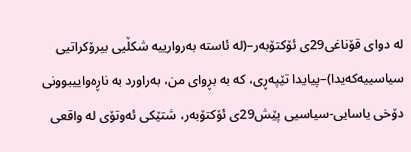له‌ دواى قۆناغى29ى ئۆکتۆبه‌ر–(له‌ ئاسته‌ به‌روارییه شکڵیى‌ بیرۆکراتیى سیاسییه‌که‌یدا)–پیایدا تێپه‌ڕى، که‌ به‌ بڕواى من، به‌راورد به‌ ناڕه‌واییبوونى دۆخى یاسایى-سیاسیى پێش29ى ئۆکتۆبه‌ر، شتێکى ئه‌وتۆى له‌ واقعى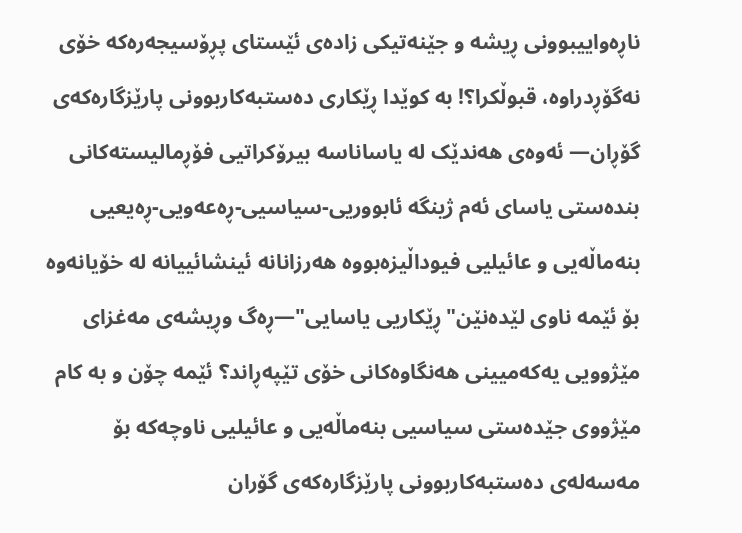ناڕه‌واییبوونى ڕیشه‌ و جێنه‌تیکى زاده‌ى ئێستاى پڕۆسیجه‌ره‌که‌ خۆى نه‌گۆڕدراوه‌، قبوڵکرا؟! به‌ کوێدا ڕێکارى ده‌ستبه‌کاربوونى پارێزگاره‌که‌ى گۆڕان— ئه‌وه‌ى هه‌ندێک له‌ یاساناسه‌ بیرۆکراتیى فۆڕمالیسته‌کانى بنده‌ستى یاساى ئه‌م ژینگه‌ ئابووریى-سیاسیى-ڕه‌عه‌ویى-ڕه‌یعیى بنه‌ماڵه‌یى و عائیلیى فیوداڵیزه‌بووه‌ هه‌رزانانه‌ ئینشائییانه‌ له‌ خۆیانه‌وه‌ بۆ ئێمه‌ ناوى لێده‌نێن"ڕێکاریى یاسایى"—ڕه‌گ وڕیشه‌ى مه‌غزاى مێژوویى یه‌که‌میینى هه‌نگاوه‌کانى خۆى تێپه‌ڕاند؟ ئێمه‌ چۆن و به‌ کام مێژووى جێده‌ستى سیاسیى بنه‌ماڵه‌یى و عائیلیى ناوچه‌که‌ بۆ مه‌سه‌له‌ى ده‌ستبه‌کاربوونى پارێزگاره‌که‌ى گۆران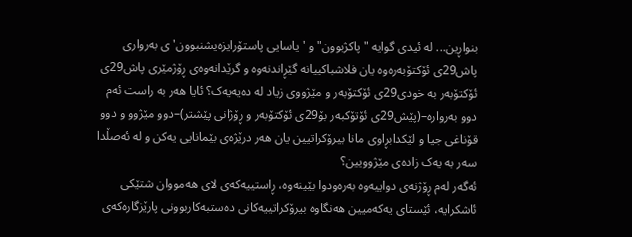بنواڕین... له ئیدى گوایه‌ "پاکژبوون"و 'یاسایى پاستۆرایزه‌یشنبوون'ى به‌روارى پاش29ى ئۆکتۆبه‌ره‌وه‌ یان فلاشباکییانه‌ گێڕاندنه‌وه و گرێدانه‌وه‌ى ڕۆژمێرى پاش29ى ئۆکتۆبه‌ر به‌ خودى29ى ئۆکتۆبه‌ر و مێژووى زیاد له‌ ده‌یه‌یه‌ک؟ ‌‌ئایا هه‌ر به‌ راست ئه‌م دوو به‌رواره‌–(پێش29ى ئۆتۆکبه‌ر بۆ29ى ئۆکتۆبه‌ر و ڕۆژانى پێشتر)–دوو مێژوو و دوو قۆناغى جیا و لێکدابڕاوى مانا بیرۆکراتیین یان هه‌ر درێژه‌ى بێمانایى یه‌کن و له‌ ئه‌صڵدا سه‌ر به‌ یه‌ک زاده‌ى مێژوویین؟
ئه‌گه‌ر له‌م ڕۆژنه‌ى دواییه‌وه‌ به‌ره‌ودوا بێینه‌وه‌، ڕاستییه‌که‌ى لاى هه‌مووان شتێکى ئاشکرایه‌، ئێستاى یه‌که‌میین هه‌نگاوه‌ بیرۆکراتییه‌کانى ده‌ستبه‌کاربوونى پارێزگاره‌که‌ى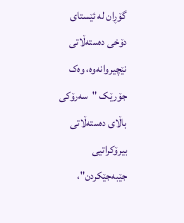گۆڕان له‌ ئێستاى دۆخى ده‌سته‌ڵاتى نێچیروانه‌وه‌، وه‌ک جۆرێک "سه‌رۆکى باڵاى ده‌سته‌ڵاتى بیرۆکراتیى جێبه‌جێکردن"،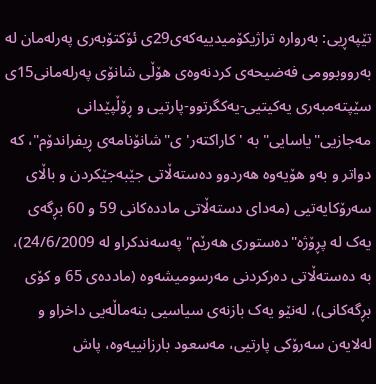تێپه‌ڕیى: به‌رواره‌ تراژیکۆمیدییه‌که‌ى29ى ئۆکتۆبه‌رى په‌رله‌مان له‌ به‌رووبوومى فه‌ضیحه‌ى کردنه‌وه‌ى هۆڵى شانۆى په‌رله‌مانى15ى سێپته‌مبه‌رى یه‌کیتیى-یه‌کگرتوو-پارتیى و ڕۆڵپێدانى مه‌جازیى"یاسایى" به‌ 'کاراکته‌ر'ى"شانۆنامه‌ى ڕیفراندۆم"، که‌ دواتر و به‌و هۆیه‌وه‌ هه‌ردوو ده‌سته‌ڵاتى جێبه‌جێکردن و باڵاى سه‌رۆکایه‌تيى (مه‌داى دسته‌ڵاتى مادده‌کانى 59 و 60 بڕگه‌ى یه‌ک له‌ پڕۆژه‌"ده‌ستورى هه‌رێم" په‌سه‌ندکراو له‌ 24/6/2009)، به‌ ده‌سته‌ڵاتى ده‌رکردنى مه‌رسومیشه‌وه‌ (مادده‌ى 65 و کۆى بڕگه‌کانى)، له‌نێو یه‌ک بازنه‌ى سیاسیى بنه‌ماڵه‌یى داخراو و له‌لایه‌ن سه‌رۆکى پارتیى، مه‌سعود بارزانییه‌وه‌، پاش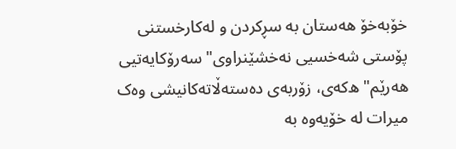خۆبه‌خۆ هه‌ستان به‌ سڕکردن و له‌کارخستنى پۆستى شه‌خسیى نه‌خشێنراوى"سه‌رۆکایه‌تیى هه‌رێم"ه‌که‌ى، زۆربه‌ى ده‌سته‌ڵاته‌کانیشى وه‌ک میرات له‌ خۆیه‌وه‌ به‌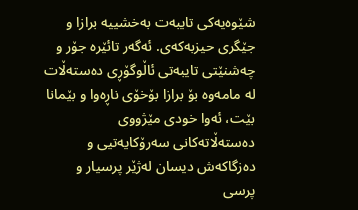شێوه‌یه‌کى تایبه‌ت به‌خشییه‌ برازا و جێگرى حیزبه‌که‌ى. ئه‌گه‌ر تائێره‌ جۆر و چه‌شنێتى تایبه‌تى ئاڵوگۆڕى ده‌سته‌ڵات له‌ مامه‌وه‌ بۆ برازا بۆخۆى ناڕه‌وا و بێمانا بێت، ئه‌وا خودى مێژووى ده‌سته‌ڵاته‌کانى سه‌رۆکایه‌تیى و ده‌زگاکه‌ش دیسان له‌ژێر پرسیار و پرسى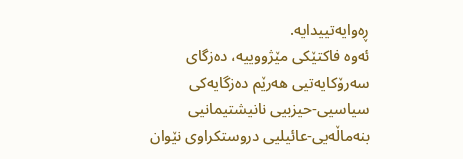ڕه‌وایه‌تییدایه‌.
ئه‌وه‌ فاکتێکى مێژووییه‌، ده‌زگاى سه‌رۆکایه‌تیى هه‌رێم ده‌زگایه‌کى سیاسیى-حیزبیى نانیشتیمانیى بنه‌ماڵه‌یى-عائیلیى دروستکراوى نێوان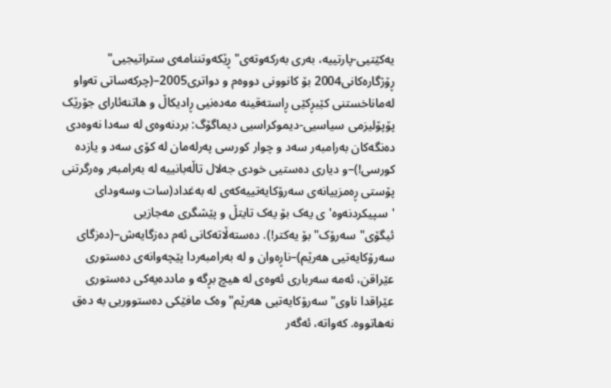یه‌کێتیى-پارتییه‌، به‌رى به‌رکه‌وته‌ى"ڕێکه‌وتننامه‌ى ستراتیجیى" ڕۆژگاره‌کانى2004 بۆ کانوونى دووه‌م و دواترى2005–(چرکه‌ساتى ته‌واو له‌ماناخستنى کێبڕکێى ڕاسته‌قینه‌ مه‌ده‌نیى ڕادیکاڵ و هاتنه‌ئاراى جۆرێک پۆپۆلیزمى سیاسیى-دیموکراسیى دیماگۆگ: بردنه‌وه‌ى له‌ سه‌دا نه‌وه‌دى ده‌نگه‌کان به‌رامبه‌ر سه‌د و چوار کورسى په‌رله‌مان له‌ کۆى سه‌د و یازده‌ کورسى!)–و دیارى ده‌ستیى خودى جه‌لال تاڵه‌بانییه‌ له‌ به‌رامبه‌ر وه‌رگرتنى پۆستى ڕه‌مزییانه‌ى سه‌رۆکایه‌تییه‌که‌ى له‌ به‌غداد(سات وسه‌وداى 'سپیکردنه‌وه‌'ى یه‌ک بۆ یه‌ک تایتڵ و پێشگرى مه‌جازیى ئیگۆى"سه‌رۆک" بۆ‌ یه‌کتر!). ده‌سته‌ڵاته‌کانى ئه‌م ده‌زگایه‌ش–(ده‌زگاى سه‌رۆکایه‌تیى هه‌رێم)–ناڕه‌وان و له‌ به‌رامبه‌ردا پێچه‌وانه‌ى ده‌ستورى عێراقن، ئه‌مه‌ سه‌ربارى ئه‌وه‌ى له‌ هیچ بڕگه‌ و مادده‌یه‌کى ده‌ستورى عێراقدا ناوى"سه‌رۆکایه‌تیى هه‌رێم"وه‌ک مافێکى ده‌ستووریى به‌ ده‌ق نه‌هاتووه‌. که‌واته‌، ئه‌گه‌ر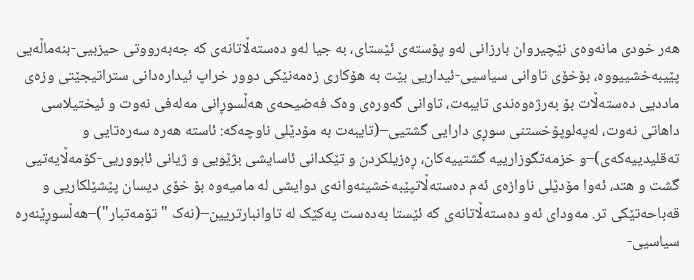هه‌ر خودى مانه‌وه‌ى نێچیروان بارزانى له‌و پۆسته‌ى ئێستاى، به‌ جیا له‌و ده‌سته‌ڵاتانه‌ى که‌ جه‌به‌رووتى حیزبیى-بنه‌ماڵه‌یى پێیبه‌خشییووه‌، بۆخۆى تاوانى سیاسیى-ئیداریى بێت به‌ هۆکارى زه‌مه‌نێکى دوور خراپ ئیداره‌دانى ستراتیجێتى وزه‌ى ماددیى ده‌سته‌ڵات بۆ به‌رژه‌وه‌ندى تایبه‌ت، تاوانى گه‌وره‌ى وه‌ک فه‌ضیحه‌ى هه‌ڵسوڕانى مه‌له‌فى نه‌وت و ئیختیلاسى داهاتى نه‌وت، له‌په‌لوپۆخستنى سوڕى دارایى گشتیى–(تایبه‌ت به مۆدێلى‌ ناوچه‌که‌: ئاسته‌ هه‌ره‌ سه‌ره‌تایى و ته‌قلیدییه‌که‌ى)–و خزمه‌تگوزارییه‌ گشتییه‌کان، ڕه‌زیلکردن و تێکدانى ئاسایشى بژێویى و ژیانى ئابووریى-کۆمه‌ڵایه‌تیى گشت و هتد، ئه‌وا مۆدێلى ناوازه‌ى ئه‌م ده‌سته‌ڵاتپێبه‌خشینه‌وانه‌ى دوایشى له‌ مامیه‌وه‌ بۆ خۆى دیسان پێشێلکاریى و قه‌باحه‌تێکى تر. مه‌وداى ئه‌و ده‌سته‌ڵاتانه‌ى که‌ ئێستا به‌ده‌ست یه‌کێک له‌ تاوانبارتریین–(نه‌ک "تۆمه‌تبار")–هه‌ڵسوڕێنه‌ره‌ سیاسیى-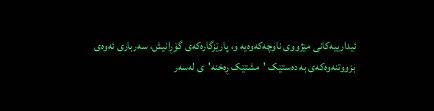ئیدارییه‌کانى مێژووى ناوچه‌که‌وه‌یه‌ و، پارێزگاره‌که‌ى گۆڕانیش، سه‌ربارى ئه‌وه‌ى بزووتنه‌وه‌که‌ى به ‌ده‌ستێک 'مشتێک ڕه‌خنه‌'ى له‌سه‌ر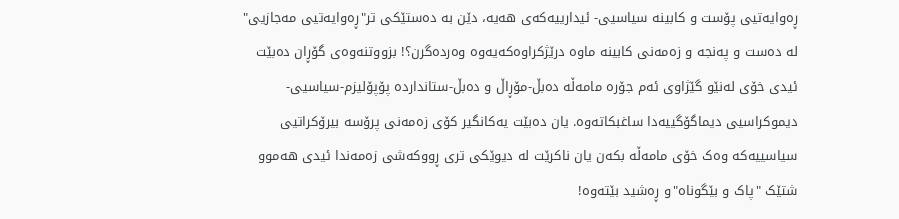ڕه‌وایه‌تیى پۆست و کابینه سیاسیى- ئیدارییه‌که‌ى هه‌یه، دێن به‌ ده‌ستێکى تر"ڕه‌وایه‌تیى مه‌جازیى" له‌ ده‌ست و په‌نجه‌ و زه‌مه‌نى کابینه‌ ماوه‌ درێژکراوه‌که‌یه‌وه‌‌ وه‌رده‌گرن؟! بزووتنه‌وه‌ى گۆڕان ده‌بێت ئیدى خۆى له‌نێو گێژاوى ئه‌م جۆره‌ مامه‌ڵه‌ ده‌بڵ-مۆڕاڵ و ده‌بڵ-ستاندارده‌ پۆپۆلیزم-سیاسیى-دیموکراسیى دیماگۆگییه‌دا ساغبکاته‌وه‌. یان ده‌بێت یه‌کانگیر کۆى زه‌مه‌نى پرۆسه بیرۆکراتیى‌ سیاسییه‌که‌ وه‌ک خۆى مامه‌ڵه‌ بکه‌ن یان ناکرێت له‌ دیوێکى ترى ڕووکه‌شى زه‌مه‌ندا ئیدى ‌هه‌موو شتێک "پاک و بێگوناه"و ڕه‌شید بێته‌وه‌!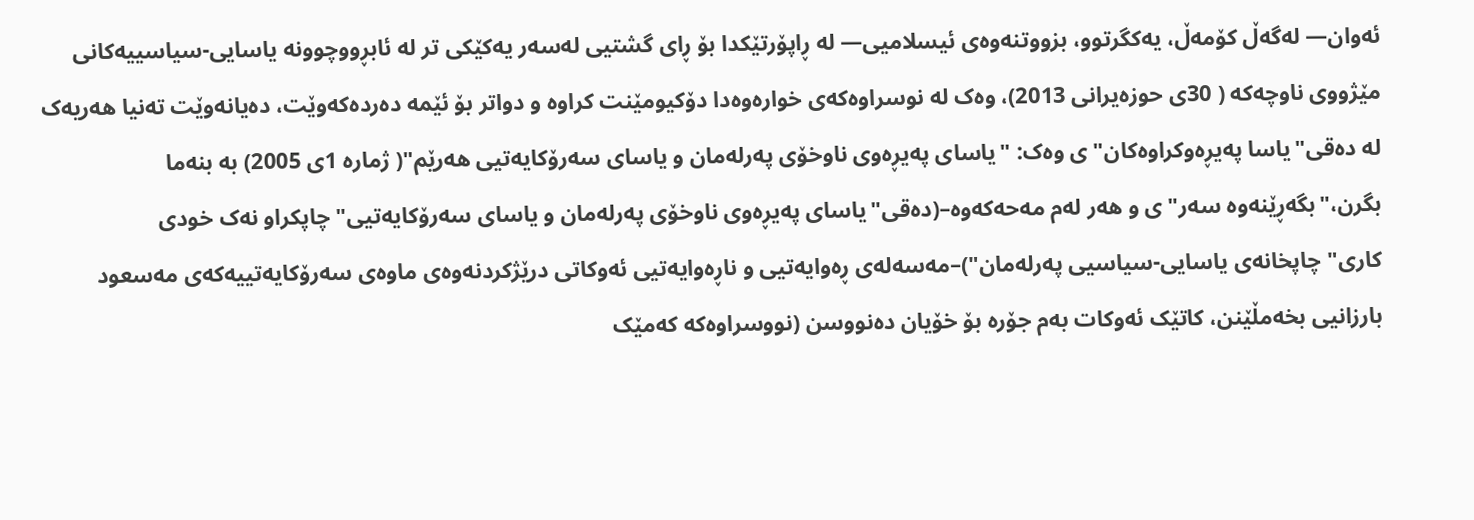ئه‌وان— له‌گه‌ڵ کۆمه‌ڵ، یه‌کگرتوو، بزووتنه‌وه‌ى ئیسلامیى— له‌ ڕاپۆرتێکدا بۆ ڕاى گشتیى له‌سه‌ر یه‌کێکى تر له‌ ئابڕووچوونه‌ یاسایى-سیاسییه‌کانى مێژووى ناوچه‌که‌ ( 30ى حوزه‌یرانى 2013)، وه‌ک له‌ نوسراوه‌که‌ى خواره‌وه‌دا‌ دۆکیومێنت کراوه‌ و دواتر بۆ ئێمه‌ ده‌رده‌که‌وێت، ده‌یانه‌وێت ته‌نیا هه‌ریه‌ک له‌ ده‌قى"یاسا په‌یڕه‌وکراوه‌کان"ى وه‌ک: "یاساى په‌یڕه‌وى ناوخۆى په‌رله‌مان و یاساى سه‌رۆکایه‌تیى هه‌رێم"( ژماره‌ 1ى 2005) به‌ بنه‌ما بگرن،"بگه‌ڕێنه‌وه‌ سه‌ر"ى و هه‌ر له‌م مه‌حه‌که‌وه‌–(ده‌قى"یاساى په‌یڕه‌وى ناوخۆى په‌رله‌مان و یاساى سه‌رۆکایه‌تیى" چاپکراو نه‌ک خودى کارى"چاپخانه‌ى یاسایى-سیاسیى په‌رله‌مان")–مه‌سه‌له‌ى ڕه‌وایه‌تیى و ناڕه‌وایه‌تیى ئه‌وکاتى درێژکردنه‌وه‌ى ماوه‌ى سه‌رۆکایه‌تییه‌که‌ى مه‌سعود بارزانیى بخه‌مڵێنن، کاتێک ئه‌وکات به‌م جۆره‌ بۆ خۆیان ده‌نووسن (نووسراوه‌که‌ که‌مێک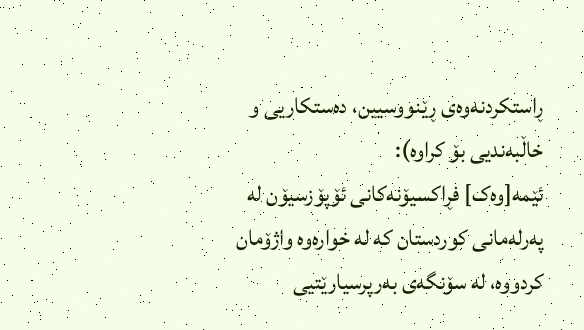ڕاستکردنه‌وه‌ى ڕێنووسیین‌، ده‌ستکاریى و خاڵبه‌ندیى بۆ کراوه‌):
ئێمه‌[وه‌ک] فڕاکسیۆنه‌کانى ئۆپۆزسیۆن له‌ په‌رله‌مانى کوردستان که‌ له‌ خواره‌وه‌ واژۆمان کردووه‌، له‌ سۆنگه‌ى به‌رپرسیارێتیى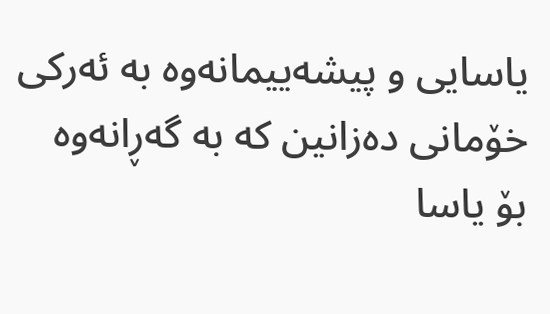یاسایى و پیشه‌ییمانه‌وه‌ به‌ ئه‌رکى خۆمانى ده‌زانین که‌ به‌ گه‌ڕانه‌وه‌ بۆ یاسا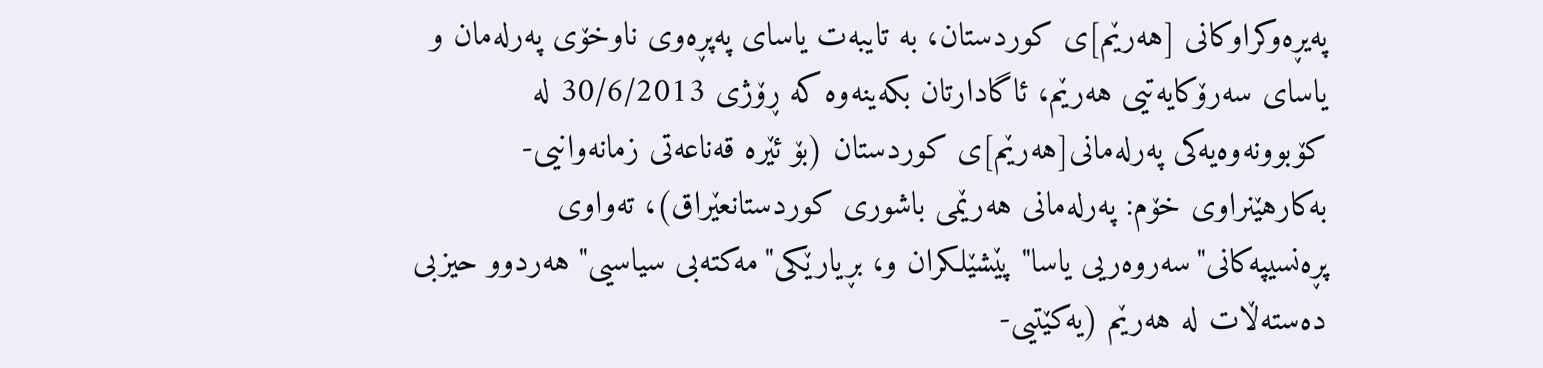په‌یڕه‌وکراوکانى [هه‌رێم]ى کوردستان، به‌ تایبه‌ت یاساى په‌پڕه‌وى ناوخۆى په‌رله‌مان و یاساى سه‌رۆکایه‌تیى هه‌رێم، ئاگادارتان بکه‌ینه‌وه‌ که‌ ڕۆژى 30/6/2013 له‌ کۆبوونه‌وه‌یه‌کى په‌رله‌مانى[هه‌رێم]ى کوردستان (بۆ ئێره‌ قه‌ناعه‌تى زمانه‌وانيى-به‌کارهێنراوى خۆم: په‌رله‌مانى هه‌رێمى باشورى کوردستانعێراق)، ته‌واوى پڕه‌نسیپه‌کانى"سه‌روه‌ریى یاسا" پێشێلکران و، بڕیارێکى"مه‌کته‌بى سیاسیى" هه‌ردوو حیزبى ده‌سته‌ڵات له‌ هه‌رێم (یه‌کێتیى-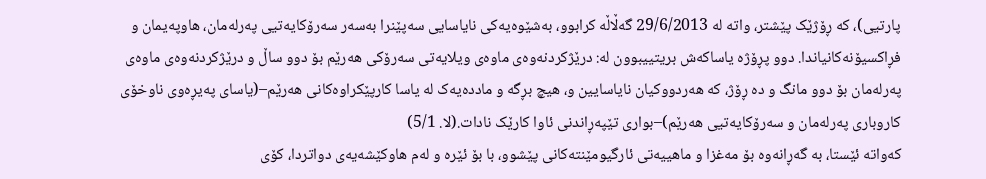پارتیى)، که‌ ڕۆژێک پێشتر، واته‌ له‌ 29/6/2013 گه‌ڵاڵه‌ کرابوو، به‌شێوه‌یه‌کى نایاسایى سه‌پێنرا به‌سه‌ر سه‌رۆکایه‌تیى په‌رله‌مان، هاوپه‌یمان و فڕاکسیۆنه‌کانیاندا. دوو پڕۆژه‌ یاساکه‌ش بریتییبوون له‌: درێژکردنه‌وه‌ى ماوه‌ى ویلایه‌تى سه‌رۆکى هه‌رێم بۆ دوو ساڵ و درێژکردنه‌وه‌ى ماوه‌ى په‌رله‌مان بۆ دوو مانگ و ده‌ ڕۆژ، که‌ هه‌ردووکیان نایاسایین و، هیچ بڕگه‌ و مادده‌یه‌ک له‌ یاسا کارپێکراوه‌کانى هه‌رێم–(یاساى په‌یڕه‌وى ناوخۆى کاروبارى په‌رله‌مان و سه‌رۆکایه‌تیى هه‌رێم)–بوارى تێپه‌ڕاندنى ئاوا کارێک نادات.(لا. 5/1)
که‌واته‌ ئێستا، به‌ گه‌ڕانه‌وه‌ بۆ مه‌غزا و ماهییەتى ئارگیومێنته‌کانى پێشوو، با بۆ ئێره‌ و له‌م هاوکێشه‌یه‌ى دواتردا، کۆى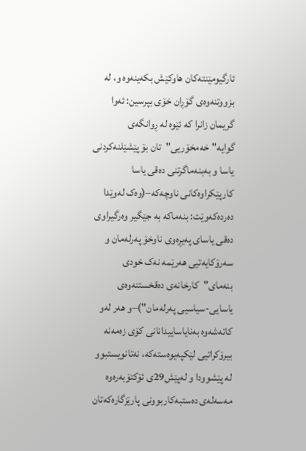ئارگیومێنته‌کان هاوکێش بکه‌ینه‌وه‌ و، له‌ بزووتنه‌وه‌ى گۆڕان خۆى بپرسین: ئه‌وا گریمان زانرا که‌ ئێوه‌ له‌ ڕوانگه‌ى گوایه‌"خه‌مخۆریى"تان بۆ پێشێلنه‌کردنى یاسا و به‌بنه‌ماگرتنى ده‌قى یاسا کارپێکراوه‌کانى ناوچه‌که‌–(وه‌ک له‌وێدا‌ ده‌رده‌که‌وێت: بنه‌ماکه‌ به‌ جێگیر وه‌رگیراوى ده‌قى یاساى په‌یڕه‌وى ناوخۆ په‌رله‌مان و سه‌رۆکایه‌تیى هه‌رێمه‌ نه‌ک خودى بنه‌ماى"کارخانه‌ى ده‌قخستنه‌وه‌ى یاسایى-سیاسیى په‌رله‌مان")–و هه‌ر له‌و کاته‌شه‌وه‌ به‌نایاساییدانانى کۆى زه‌مه‌نه‌ بیرۆکراتیى لێکپه‌یوه‌سته‌که‌، نه‌تانویستبوو له‌ پێشوودا و له‌پێش29ى ئۆکتۆبه‌ره‌وه‌ مه‌سه‌له‌ى ده‌ستبه‌کاربوونى پارێزگاره‌که‌تان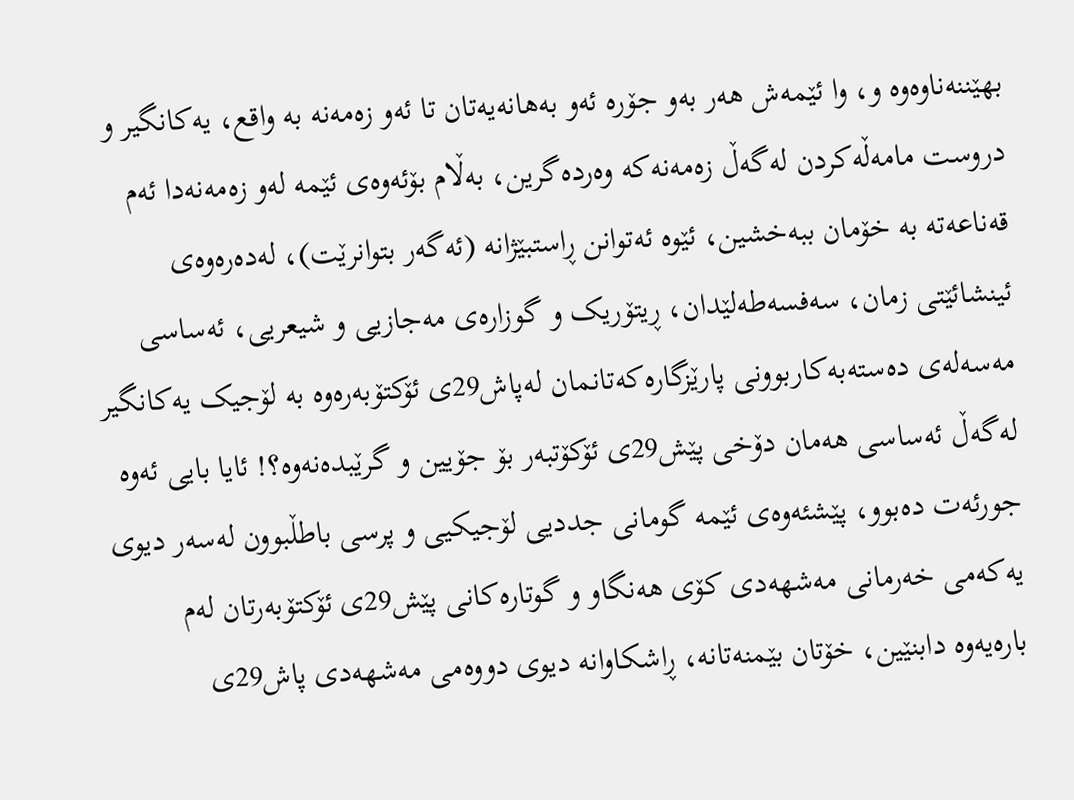بهێننه‌ناوه‌وه‌ و، وا ئێمه‌ش هه‌ر به‌و جۆره‌ ئه‌و به‌هانه‌یه‌تان تا ئه‌و زه‌مه‌نه‌ به‌ واقع، یه‌کانگیر و دروست مامه‌ڵه‌کردن له‌گه‌ڵ زه‌مه‌نه‌که‌ وه‌رده‌گرین، به‌ڵام بۆئه‌وه‌ى ئێمه‌ له‌و زه‌مه‌نه‌دا ئه‌م قه‌ناعه‌ته‌ به‌ خۆمان ببه‌خشین، ئێوه‌ ئه‌توانن ڕاستبێژانه (ئه‌گه‌ر بتوانرێت)، له‌ده‌ره‌وه‌ى ئینشائێتى زمان، سه‌فسه‌طه‌لێدان، ڕیتۆریک و گوزاره‌ى مه‌جازیى و شیعریى، ئه‌ساسى مه‌سه‌له‌ى ده‌سته‌به‌کاربوونى پارێزگاره‌که‌تانمان له‌پاش29ى ئۆکتۆبه‌ره‌وه‌ به‌ لۆجیک یه‌کانگیر له‌گه‌ڵ ئه‌ساسى هه‌مان دۆخى پێش29ى ئۆکۆتبه‌ر بۆ جۆیین و گرێبده‌نه‌وه‌؟! ئایا بایى ئه‌وه‌ جورئه‌ت ده‌بوو، پێشئه‌وه‌ى ئێمه‌ گومانى جددیى لۆجیکیى و پرسى باطڵبوون له‌سه‌ر دیوى یه‌که‌مى خه‌رمانى مه‌شهه‌دى کۆى هه‌نگاو و گوتاره‌کانى پێش29ى ئۆکتۆبه‌رتان له‌م باره‌یه‌وه‌ دابنێین، ‌خۆتان بێمنه‌تانه‌، ڕاشکاوانه‌ دیوى دووه‌مى مه‌شهه‌دى پاش29ى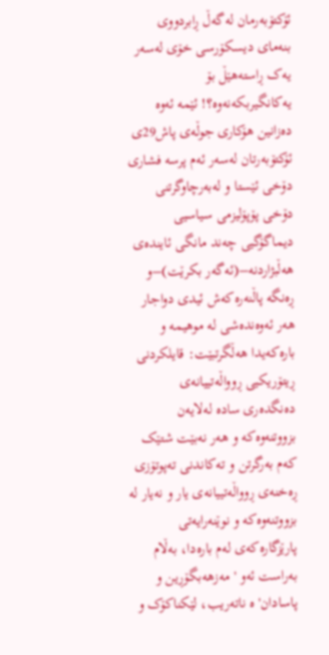ئۆکتۆبه‌رمان له‌گه‌ڵ ڕابردووى بنه‌ماى دیسکۆرسى خۆى له‌سه‌ر یه‌ک ڕاسته‌هێڵ بۆ یه‌کانگیربکه‌نه‌وه‌؟! ئێمه‌ ئه‌وه‌ ده‌زانین هۆکارى جوڵه‌ى پاش29ى ئۆکتۆبه‌رتان له‌سه‌ر ئه‌م پرسه‌ فشارى دۆخى ئێستا و له‌به‌رچاوگرتنى دۆخى پۆپۆلیزمى سیاسیى دیماگۆگیى چه‌ند مانگى ئاینده‌ى هه‌ڵبژاردنه‌–(ئه‌گه‌ر بکرێت)–و ڕه‌نگه‌ پاڵنه‌ره‌که‌ش ئیدى دواجار هه‌ر ئه‌وه‌نده‌شى له موهیمه‌ و باره‌که‌یدا هه‌ڵگرتبێت: قایلکردنى ڕیتۆریکیى ڕوواڵه‌تییانه‌ى ده‌نگده‌رى ساده‌ له‌لایه‌ن بزووتنه‌وه‌که‌ و هه‌ر نه‌بێت شتێک که‌م به‌رگرتن و ته‌کاندنى ته‌پوتۆزى ڕه‌خنه‌ى ڕوواڵه‌تییانه‌ى یار و نه‌یار له‌ بزووتنه‌وه‌که‌ و نوێنه‌رایه‌تى پارێزگاره‌که‌ى له‌م باره‌دا، به‌ڵام به‌راست ئه‌و 'مه‌زهه‌بگۆڕین و پاسادان'ه‌ ناته‌ریب، لێکناکۆک و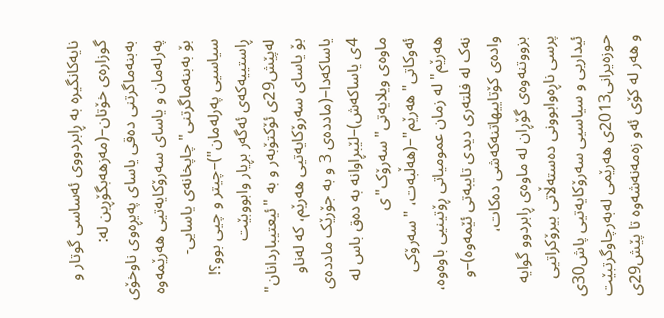نایه‌کانگیره‌ به‌ ڕابردووى ئه‌ساسى گوتار و گوزاره‌ى خۆتان–(مه‌زهه‌بگۆڕین له‌: به‌بنه‌ماگرتنى ده‌قى یاساى په‌یڕه‌وى ناوخۆى په‌رله‌مان و یاساى سه‌رۆکایه‌تیى هه‌رێمه‌وه‌ بۆ به‌بنه‌ماگرتنى"چاپخانه‌ى یاسایى-سیاسیى په‌رله‌مان")–چیتر و چیى بوو؟!
ڕاستییه‌که‌ى ئه‌گه‌ر بڕیار وابووبێت له‌پێش29ى ئۆکتۆبه‌ر و به‌ "ئیعتیباردانان" بۆ یاساى سه‌رۆکایه‌تیى هه‌رێم، که‌ له‌ناو یاساکه‌دا–(مادده‌ى 3 و به‌ جۆرێک مادده‌ى 4ى یاساکه‌ش)–لێبڕاوانه‌ به‌ ده‌ق باس له‌ ماوه‌ى ویلایه‌تى"سه‌رۆک"ى ئه‌وکاتى"هه‌رێم"–(هه‌ڵبه‌ت، "سه‌رۆکى هه‌رێم" له‌ زمان عمومیاتى ڕۆتینیى باوه‌وه‌، نه‌ک له‌ فلته‌رى دیدى تایبه‌تى ئێمه‌وه‌)–و واده‌ى کۆتاییهاتنه‌که‌شى ده‌کات، بزووتنه‌وه‌ى گۆڕان له‌ ماوه‌ى ڕابردوو گوایه‌ پرسى ناڕه‌وابوونى ده‌سته‌ڵاتى بیرۆکراتیى ئیداریى و سیاسیى سه‌رۆکایه‌تیى پاش30ى حوزه‌یرانى2013ى هه‌رێمى له‌به‌رچاوگرتبێت و هه‌ر له‌ کۆى ئه‌و زه‌مه‌نه‌شه‌وه‌ تا پێش29ى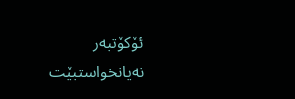ئۆکۆتبه‌ر نه‌یانخواستبێت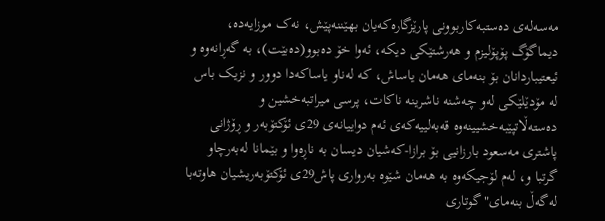مه‌سه‌له‌ى ده‌ستبه‌کاربوونى پارێزگاره‌که‌یان بهێننه‌پێش، نه‌ک موزایه‌ده‌، دیماگۆگ پۆپۆلیزم ‌و هه‌رشتێکى دیکه‌، ئه‌وا خۆ ده‌بوو(ده‌بێت)، به ‌گه‌ڕانه‌وه‌ و ئیعتیباردانان بۆ بنه‌ماى هه‌مان یاساش، که‌ له‌ناو یاساکه‌دا دوور و نزیک باس له‌ مۆدێلێکى له‌و چه‌شنه‌ ناشرینه‌ ناکات، پرسى میراتبه‌خشین و ده‌سته‌ڵاتپێبه‌خشیینه‌وه‌ قه‌به‌لییه‌که‌ى ئه‌م دواییانه‌ى 29ى ئۆکتۆبه‌ر و ڕۆژانى پاشترى مه‌سعود بارزانیى بۆ برازا-که‌شیان دیسان به‌ ناڕه‌وا و بێمانا له‌به‌رچاو گرتبا و، له‌م لۆجیکه‌وه‌ به‌ هه‌مان شێوه‌ به‌روارى پاش29ى ئۆکتۆبه‌ریشیان هاوته‌با له‌گه‌ڵ بنه‌ماى"گوتارى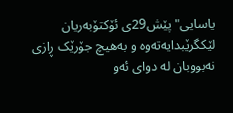یاسایى" پێش29ى ئۆکتۆبه‌ریان لێکگرێبدایه‌ته‌وه‌ و به‌هیچ جۆرێک ڕازى نه‌بووبان له‌ دواى ئه‌و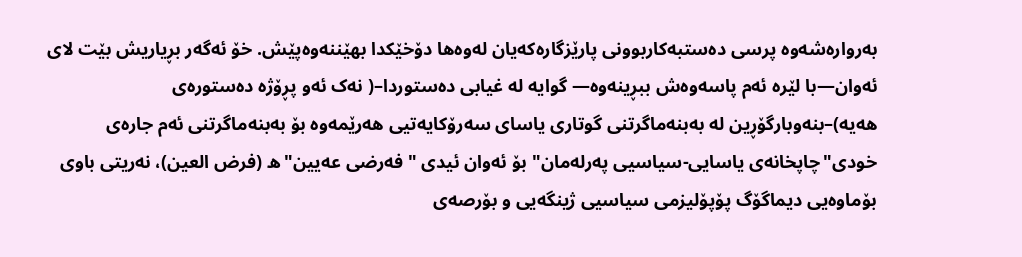به‌رواره‌شه‌وه‌ پرسى ده‌ستبه‌کاربوونى پارێزگاره‌که‌یان له‌وه‌ها دۆخێکدا بهێننه‌وه‌پێش. خۆ ئه‌گه‌ر بڕیاریش بێت لاى ئه‌وان—با لێره‌ ئه‌م پاسه‌وه‌ش ببڕینه‌وه‌— گوایه‌ له‌ غیابى ده‌ستوردا–( نه‌ک ئه‌و پڕۆژه‌ ده‌ستوره‌ى هه‌یه‌)–بنه‌وبارگۆڕین له‌ به‌بنه‌ماگرتنى گوتارى یاساى سه‌رۆکایه‌تیى هه‌رێمه‌وه‌ بۆ به‌بنه‌ماگرتنى ئه‌م جاره‌ى خودى"چاپخانه‌ى یاسایى-سیاسیى په‌رله‌مان" بۆ ئه‌وان ئیدى "فه‌رضى عه‌یین"ه‌ (فرض العین)، نه‌ریتى باوى بۆماوه‌یى دیماگۆگ پۆپۆلیزمى سیاسیى ژینگه‌یى و بۆرصه‌ى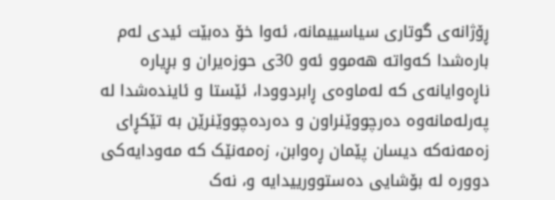ڕۆژانه‌ى گوتارى سیاسییمانه‌، ئه‌وا خۆ ده‌بێت ئیدى له‌م باره‌شدا که‌واته‌ هه‌موو ئه‌و 30ى حوزه‌یران و بڕیاره‌ ناڕه‌وایانه‌ى که‌ له‌ماوه‌ى ڕابردوودا، ئێستا و ئاینده‌شدا له‌ په‌رله‌مانه‌وه‌ ده‌رچووێنراون و ده‌رده‌چووێنرێن به‌ تێکڕاى زه‌مه‌نه‌که‌ دیسان پێمان ڕه‌وابن، زه‌مه‌نێک که‌ مه‌ودایه‌کى دووره‌ له‌ بۆشایى ده‌ستوورییدایه‌ و، نه‌ک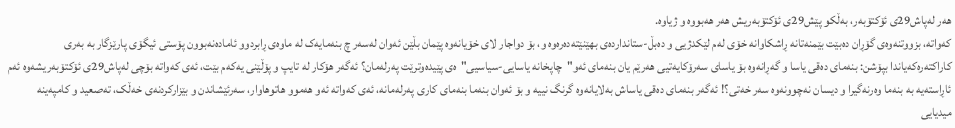هه‌ر له‌پاش29ى ئۆکتۆبه‌ر، به‌ڵکو پێش29ى ئۆکتۆبه‌ریش هه‌ر هه‌بووه‌ و ژیاوه‌.
که‌واته‌، بزووتنه‌وه‌ى گۆڕان ده‌بێت بێمنه‌تانه‌ ڕاشکاوانه‌ خۆى له‌م لێکدژیى و ده‌بڵ-ستاندارده‌ى بهێنێته‌ده‌ره‌وه‌ و، بۆ دواجار لاى خۆیانه‌وه‌ پێمان بڵێن ئه‌وان له‌سه‌ر چ بنه‌مایه‌ک له‌ ماوه‌ى ڕابردوو ئاماده‌نه‌بوون پۆستى ئیگۆى پارێزگار به‌ به‌رى کاراکته‌ره‌که‌یاندا بپۆشن: بنه‌ماى ده‌قى یاسا و گه‌ڕانه‌وه‌ بۆ یاساى سه‌رۆکایه‌تیى هه‌رێم یان بنه‌ماى ئه‌و"چاپخانه‌ یاسایى-سیاسیى"ه‌ى پێیده‌وترێت په‌رله‌مان؟ ئه‌گه‌ر هۆکار له‌ تایپ و پۆڵێنى یه‌که‌م بێت، ئه‌ى که‌واته‌ بۆچى له‌پاش29ى ئۆکتۆبه‌ریشه‌وه‌ ئه‌م ئاڕاسته‌یه‌ به‌ بنه‌ما وه‌رنه‌گیرا و دیسان نه‌چوونه‌وه‌ سه‌ر خه‌تى؟! ئه‌گه‌ر بنه‌ماى ده‌قى یاساش به‌لایانه‌وه‌ گرنگ نییه‌ و بۆ ئه‌وان بنه‌ما بنه‌ماى کارى په‌رله‌مانه، ئه‌ى که‌واته‌ ئه‌و هه‌موو هاتوهاوار، سه‌رئێشاندن و بێزارکردنه‌ى خه‌ڵک، ته‌صعید و کامپه‌ینه‌ میدیایى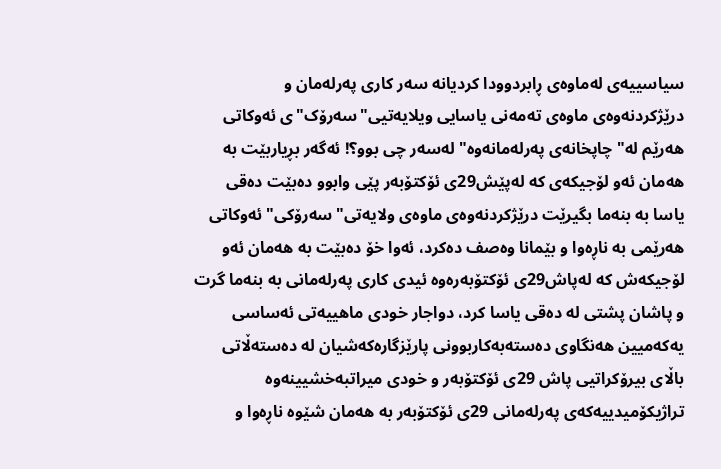سیاسییه‌ى له‌ماوه‌ى ڕابردوودا کردیانه‌ سه‌ر کارى په‌رله‌مان و درێژکردنه‌وه‌ى ماوه‌ى ته‌مه‌نى یاسایى ویلایه‌تیى"سه‌رۆک"ى ئه‌وکاتى هه‌رێم‌ له‌"چاپخانه‌ى په‌رله‌مانه‌وه‌" له‌سه‌ر چى بوو؟! ئه‌گه‌ر بڕیاربێت به‌ هه‌مان ئه‌و لۆجیکه‌ى که‌ له‌پێش29ى ئۆکتۆبه‌ر پێى وابوو ده‌بێت ده‌قى یاسا به‌ بنه‌ما بگیرێت درێژکردنه‌وه‌ى ماوه‌ى ولایه‌تى"سه‌رۆکى" ئه‌وکاتى هه‌رێمى به‌ ناڕه‌وا و بێمانا وه‌صف ده‌کرد، ئه‌وا خۆ ده‌بێت به‌ هه‌مان ئه‌و لۆجیکه‌ش که‌ له‌پاش29ى ئۆکتۆبه‌ره‌وه‌ ئیدى کارى په‌رله‌مانى به‌ بنه‌ما گرت و پاشان پشتى له‌ ده‌قى یاسا کرد، دواجار خودى ماهییەتى ئه‌ساسى یه‌که‌میین هه‌نگاوى ده‌سته‌به‌کاربوونى پارێزگاره‌که‌شیان له‌ ده‌سته‌ڵاتى باڵاى بیرۆکراتيى پاش 29ى ئۆکتۆبه‌ر و خودى میراتبه‌خشیینه‌وه‌ تراژیکۆمیدییه‌که‌ى په‌رله‌مانى 29ى ئۆکتۆبه‌ر به‌ هه‌مان شێوه‌ ناڕه‌وا و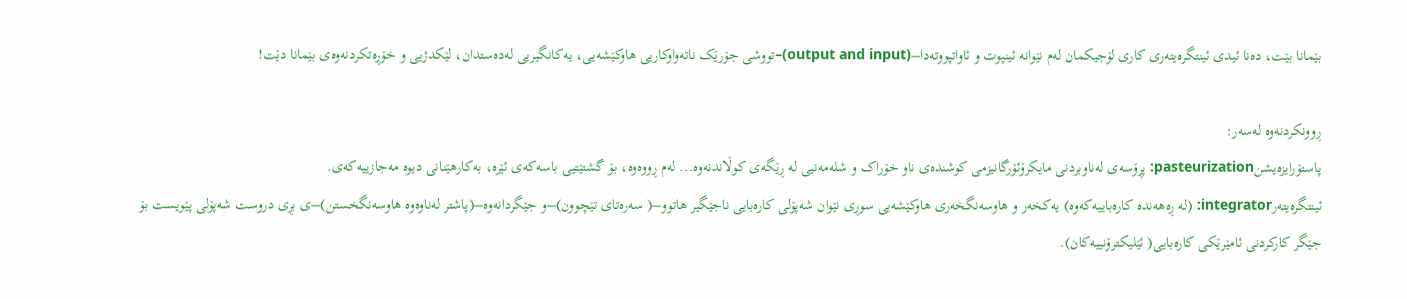بێمانا بێت، ده‌نا ئیدى ئینتگره‌یته‌رى کارى لۆجیکمان له‌م نێوانه‌ ئینپوت و ئاواتپووته‌دا–(output and input)–تووشى جۆرێک ناته‌واوکاریى هاوکێشه‌یى، یه‌کانگیریى له‌ده‌ستدان، لێکدژیى و خۆڕه‌تکردنه‌وه‌ى بێمانا دێت!

ڕوونکردنه‌وه‌ له‌سه‌ر:
پاستۆرایزه‌یشنpasteurization: پڕۆسه‌ى له‌ناوبردنى مایکرۆئۆرگانیزمى کوشنده‌ى ناو خۆراک و شله‌مه‌نیى له‌ ڕێگه‌ى کوڵاندنه‌وه‌... له‌م ڕووه‌وه‌، بۆ گشتێتيى باسه‌که‌ى ئێره‌، به‌کارهێنانى دیوه‌ مه‌جازییه‌که‌ى.
ئینتگره‌یته‌رintegrator: (له‌ ڕه‌هه‌نده‌ کاره‌باییه‌که‌وه‌) یه‌کخه‌ر و هاوسه‌نگخه‌رى هاوکێشه‌یى سوڕى نێوان شه‌پۆلى کاره‌بایى ناجێگیر هاتوو–( سه‌ره‌تاى تێچوون)–و جێگردانه‌وه‌–(پاشتر له‌ناوه‌وه‌ هاوسه‌نگخستن)–ى بڕى دروست شه‌پۆلى پێویست بۆ جێگر کارکردنى ئامێرێکى کاره‌بایى( ئێلیکترۆنییه‌کان).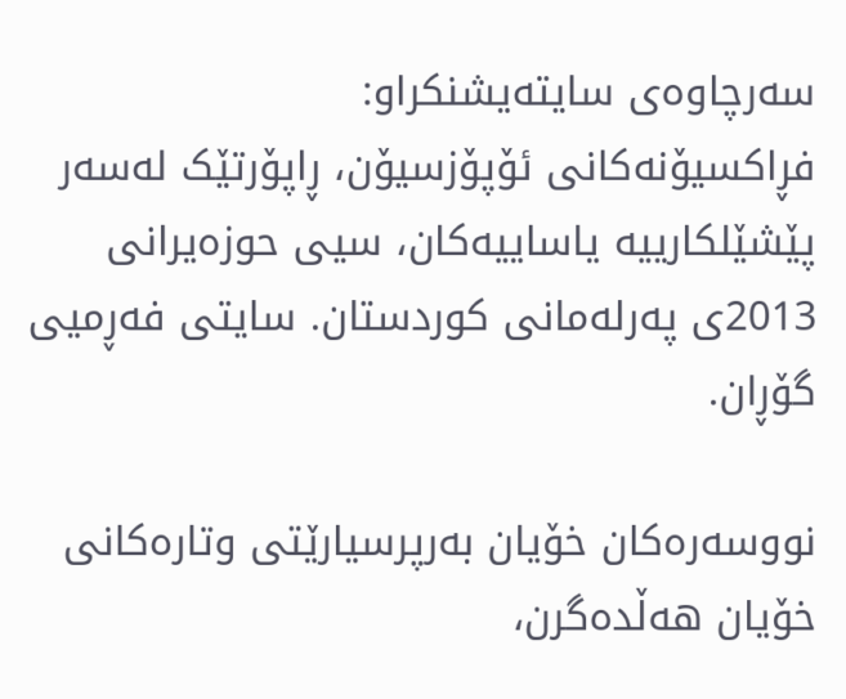سه‌رچاوه‌ى سایته‌یشنکراو:
فڕاکسیۆنه‌کانى ئۆپۆزسیۆن، ڕاپۆرتێک له‌سه‌ر پێشێلکارییه‌ یاساییه‌کان، سیى حوزه‌یرانى 2013ى په‌رله‌مانى کوردستان. سایتى فه‌ڕمیى گۆڕان.

نووسەرەکان خۆیان بەرپرسیارێتی وتارەکانی خۆیان هەڵدەگرن،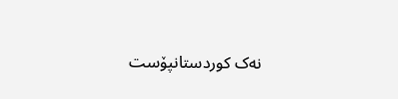نەک کوردستانپۆست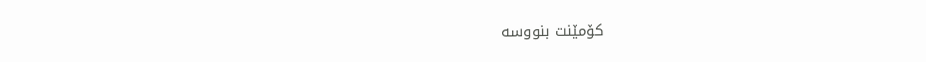کۆمێنت بنووسە